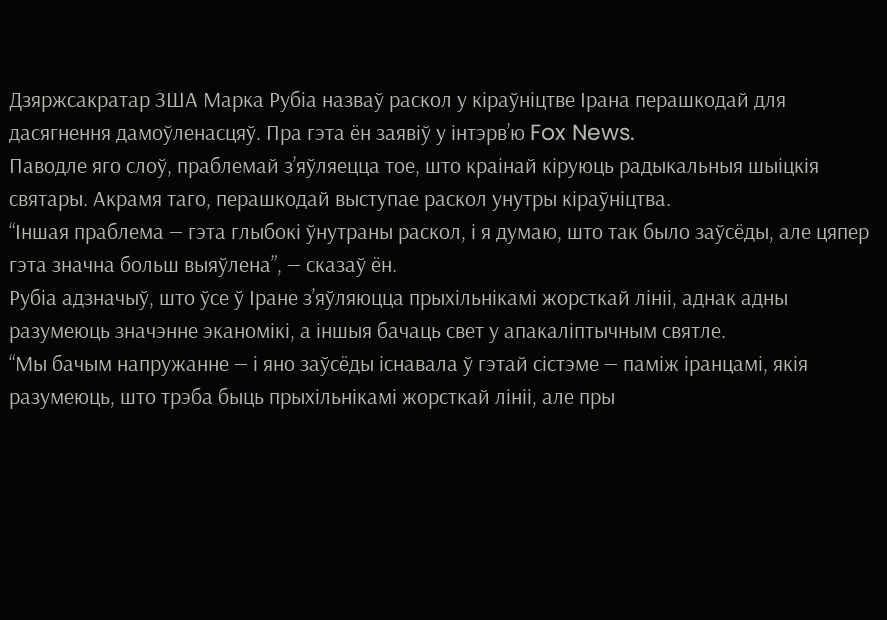Дзяржсакратар ЗША Марка Рубіа назваў раскол у кіраўніцтве Ірана перашкодай для дасягнення дамоўленасцяў. Пра гэта ён заявіў у інтэрв’ю Fox News.
Паводле яго слоў, праблемай з’яўляецца тое, што краінай кіруюць радыкальныя шыіцкія святары. Акрамя таго, перашкодай выступае раскол унутры кіраўніцтва.
“Іншая праблема — гэта глыбокі ўнутраны раскол, і я думаю, што так было заўсёды, але цяпер гэта значна больш выяўлена”, — сказаў ён.
Рубіа адзначыў, што ўсе ў Іране з’яўляюцца прыхільнікамі жорсткай лініі, аднак адны разумеюць значэнне эканомікі, а іншыя бачаць свет у апакаліптычным святле.
“Мы бачым напружанне — і яно заўсёды існавала ў гэтай сістэме — паміж іранцамі, якія разумеюць, што трэба быць прыхільнікамі жорсткай лініі, але пры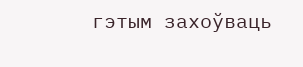гэтым захоўваць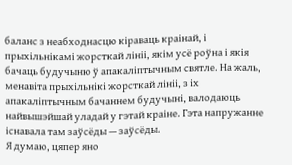баланс з неабходнасцю кіраваць краінай, і прыхільнікамі жорсткай лініі, якім усё роўна і якія бачаць будучыню ў апакаліптычным святле. На жаль, менавіта прыхільнікі жорсткай лініі, з іх апакаліптычным бачаннем будучыні, валодаюць найвышэйшай уладай у гэтай краіне. Гэта напружанне існавала там заўсёды — заўсёды.
Я думаю, цяпер яно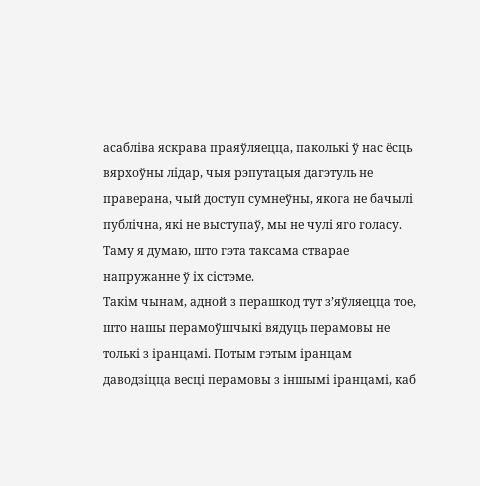асабліва яскрава праяўляецца, паколькі ў нас ёсць вярхоўны лідар, чыя рэпутацыя дагэтуль не праверана, чый доступ сумнеўны, якога не бачылі публічна, які не выступаў, мы не чулі яго голасу. Таму я думаю, што гэта таксама стварае напружанне ў іх сістэме.
Такім чынам, адной з перашкод тут з’яўляецца тое, што нашы перамоўшчыкі вядуць перамовы не толькі з іранцамі. Потым гэтым іранцам даводзіцца весці перамовы з іншымі іранцамі, каб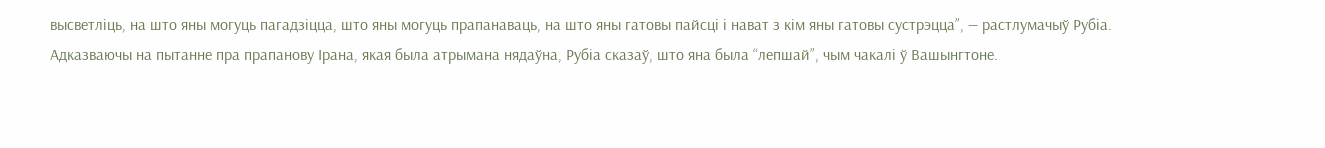высветліць, на што яны могуць пагадзіцца, што яны могуць прапанаваць, на што яны гатовы пайсці і нават з кім яны гатовы сустрэцца”, — растлумачыў Рубіа.
Адказваючы на пытанне пра прапанову Ірана, якая была атрымана нядаўна, Рубіа сказаў, што яна была “лепшай”, чым чакалі ў Вашынгтоне.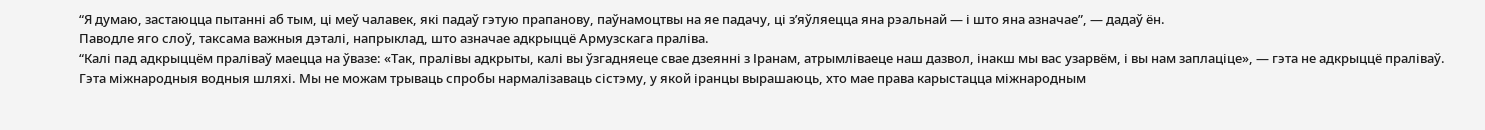“Я думаю, застаюцца пытанні аб тым, ці меў чалавек, які падаў гэтую прапанову, паўнамоцтвы на яе падачу, ці з’яўляецца яна рэальнай — і што яна азначае”, — дадаў ён.
Паводле яго слоў, таксама важныя дэталі, напрыклад, што азначае адкрыццё Армузскага праліва.
“Калі пад адкрыццём праліваў маецца на ўвазе: «Так, пралівы адкрыты, калі вы ўзгадняеце свае дзеянні з Іранам, атрымліваеце наш дазвол, інакш мы вас узарвём, і вы нам заплаціце», — гэта не адкрыццё праліваў.
Гэта міжнародныя водныя шляхі. Мы не можам трываць спробы нармалізаваць сістэму, у якой іранцы вырашаюць, хто мае права карыстацца міжнародным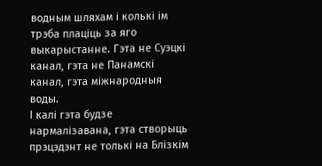водным шляхам і колькі ім трэба плаціць за яго выкарыстанне. Гэта не Суэцкі канал, гэта не Панамскі канал, гэта міжнародныя воды.
І калі гэта будзе нармалізавана, гэта створыць прэцэдэнт не толькі на Блізкім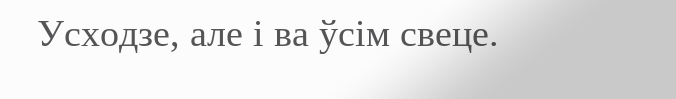Усходзе, але і ва ўсім свеце.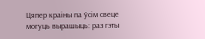Цяпер краіны па ўсім свеце могуць вырашыць: раз гэты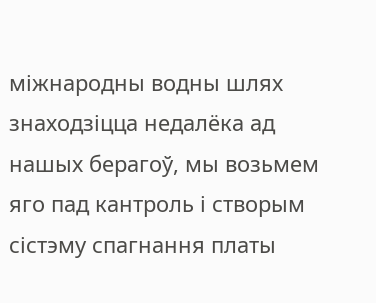міжнародны водны шлях знаходзіцца недалёка ад нашых берагоў, мы возьмем яго пад кантроль і створым сістэму спагнання платы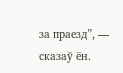за праезд”, — сказаў ён.